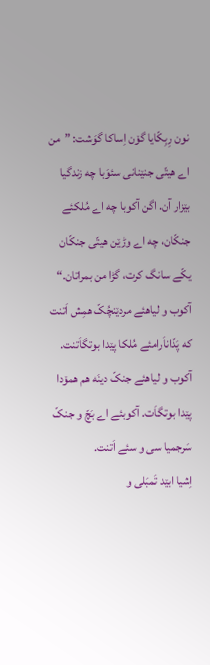نون رِبِکّایا گۆن اِساکا گوَشت: ”من اے هیتّی جنێنانی سئوَبا چه زندگیا بێزار آن. اگن آکوبا چه اے مُلکئے جنکّان، چه اے وڑێن هیتّی جنکّان یکّے سانگ کرت، گڑا من بمراتان.“
آکوب و لیاهئے مردێنچُکّ همِش اَتنت که پَدّاناَرامئے مُلکا پێدا بوتگاَتنت. آکوب و لیاهئے جنکّ دینَه هم همۆدا پێدا بوتگاَت. آکوبئے اے بَچّ و جنکّ سَرجمیا سی و سئے اَتنت.
اِشیا ابێد تَمبَلی و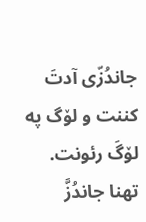جاندُزّی آدتَ کننت و لۆگ په لۆگَ رئونت. تهنا جاندُزَّ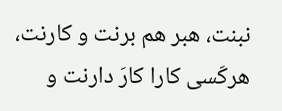نبنت، هبر هم برنت و کارنت، هرکَسی کارا کارَ دارنت و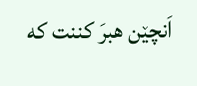اَنچێن هبرَ کننت که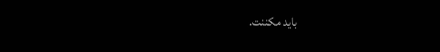باید مکننت.